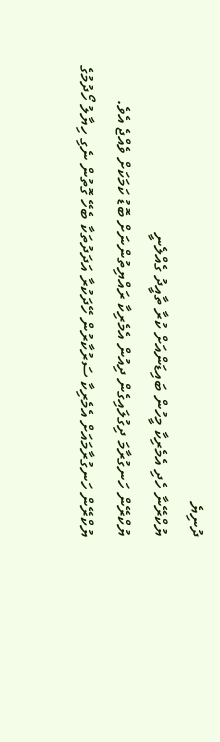ދުނިޔެ
ޔުކްރޭނާ ހެދި އެމެރިކާ މީހުން ބައިޑަންއަށް ކުރާ ތާއީދު ގެއްލެނީ
ޔުކްރޭން ހަނގުރާމަ ދިގުލައިގެން ދިއުން އެމެރިކާ ރައްޔިތުންނަށް ބޮޑު ކަމަކަށް ވެއްޖެ އެވެ.
ޔުކްރޭން ހަނގުރާމައަށް އެމެރިކާ ސަރުކާރުން ހޭދަކުރާ އަދަދުތަކާ ބެހޭ ގޮތުން ނެގި ހިޔާލު ހޯދުމުގެ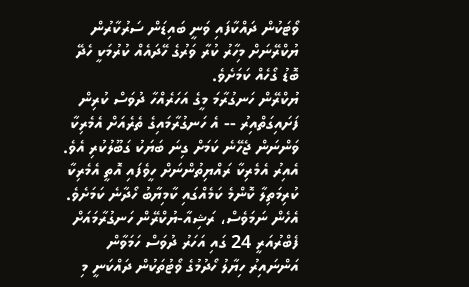ވޯޓަކުން ދައްކާފައި ވަނީ ބައިޑަން ސަރުކާރުން ޔުކްރޭނަށް މިހާރު ކުރާ ވަރުގެ ހޭދައެއް ކުރުމަކީ ހެދޭ ބޮޑު ގޯހެއް ކަމަށެވެ.
ޔުކްރޭން ހަނގުރާމަ މީގެ އަހަރެއްހާ ދުވަސް ކުރިން ފަށައިގަތްއިރު -- އެ ހަނގުރާމައިގެ ތެރެއަށް އެމެރިކާ ވަންނަން ޖެހޭނެ ކަމަށް ގިނަ ބަޔަކު ގަބޫލުކުރި އެވެ. އެއިރު އެމެރިކާ ރައްޔިތުންނަށް ހީވެފައި އޮތީ އެމެރިކާ ކުރިމަތިލާ ކޮންމެ ކަމެއްގައި ކާމިޔާބު ހޯދާނެ ކަމަށެވެ.
އެހެން ނަމަވެސް، ރަޝިއާ-ޔުކްރޭން ހަނގުރާމައަށް ފެބްރުއަރީ 24 ގައި އަހަރު ދުވަސް ހަމަވާން އަންނައިރު ހިޔާލު ހޯދުމުގެ ވޯޓުތަކުން ދައްކަނީ މި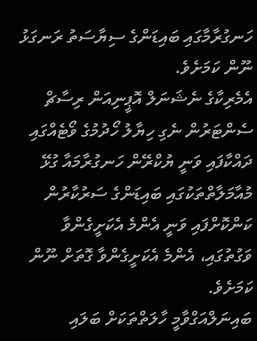ހަނގުރާމާގައި ބައިޑަންގެ ސިޔާސަތު ރަނގަޅު ނޫން ކަމަށެވެ.
އެމެރިކާގެ ނެޝަނަލް އޮޕީނިއަން ރިސާޗް ސެންޓަރުން ނެގި ހިޔާލު ހޯދުމުގެ ވޯޓެއްގައި ދައްކާފައި ވަނީ ޔުކްރޭން ހަނގުރާމައާ ގުޅޭ މުއާމަލާތްތަކުގައި ބައިޑަންގެ ސަރުކާރުން ކަންކޮށްފައި ވަނީ އެންމެ އެކަށީގެންވާ ވަގުތުގައި، އެންމެ އެކަށީގެންވާ ގޮތަށް ނޫން ކަމަށެވެ.
ބައިނަލްއަގްވާމީ ހާލަތްތަކަށް ބަލައި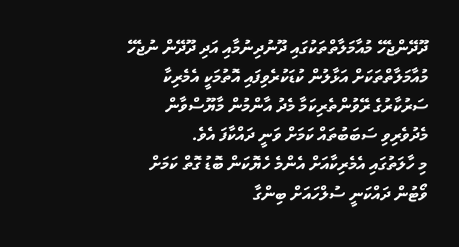ދޫދޭންޖެހޭ މުއާމަލާތްތަކުގައި ދޫނުދިނުމާއި އަދި ދޫދޭން ނުޖެހޭ މުއާމަލާތްތަކަށް އަޅާލުން ކުޑަކުރެވިފައި އޮތުމަކީ އެމެރިކާ ސަރުކާރުގެ ރޭވުންތެރިކަމާ މެދު އާންމުން މާޔޫސްވާން މެދުވެރިވި ސަބަބުތައް ކަމަށް ވަނީ ދައްކާފަ އެވެ.
މި ހާލަތުގައި އެމެރިކާއަށް އެންމެ ހެޔޮކަން ބޮޑު ގޮތް ކަމަށް ވޯޓުން ދައްކަނީ ސުލްހައަށް ބިންގާ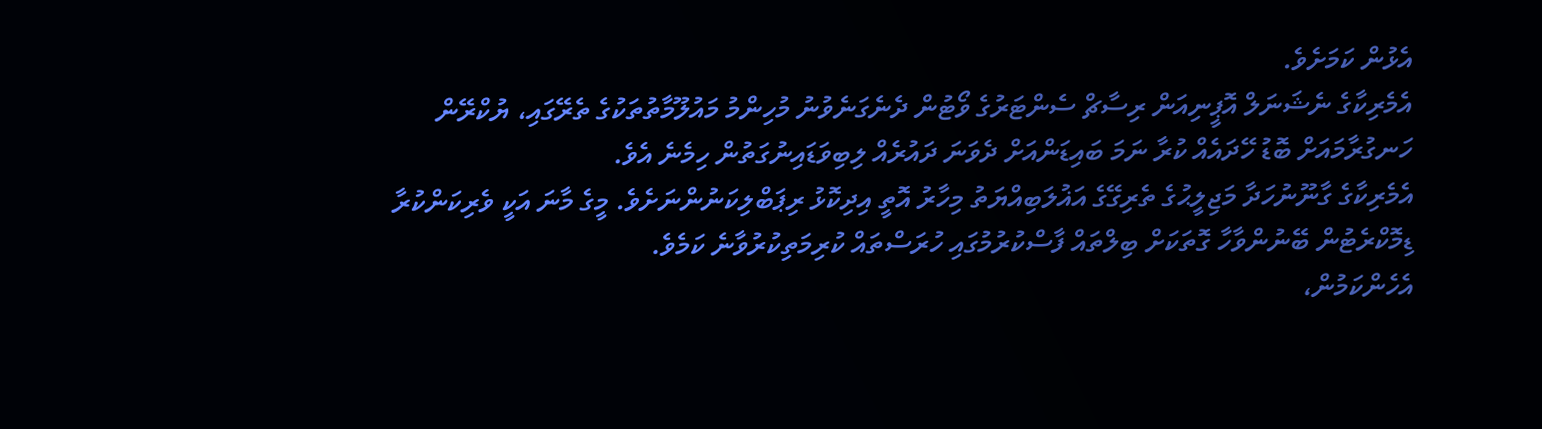އެޅުން ކަމަށެވެ.
އެމެރިކާގެ ނެޝަނަލް އޮޕީނިއަން ރިސާޗް ސެންޓަރުގެ ވޯޓުން ދެނެގަނެވުނު މުހިންމު މައުލޫމާތުތަކުގެ ތެރޭގައި، ޔުކްރޭން ހަނގުރާމައަށް ބޮޑު ހޭދައެއް ކުރާ ނަމަ ބައިޑަންއަށް ދެވަނަ ދައުރެއް ލިބިވަޑައިނުގަތުން ހިމެނެ އެވެ.
އެމެރިކާގެ ގާނޫނުހަދާ މަޖިލީޙުގެ ތެރިގޭގެ އަޣުލަބިއްޔަތު މިހާރު އޮތީ އިދިކޮޅު ރިޕަބްލިކަނުންނަށެވެ. މީގެ މާނަ އަކީ ވެރިކަންކުރާ ޑިމޮކްރެޓުން ބޭނުންވާހާ ގޮތަކަށް ބިލްތައް ފާސްކުރުމުގައި ހުރަސްތައް ކުރިމަތިކުރުވާނެ ކަމެވެ.
އެހެންކަމުން،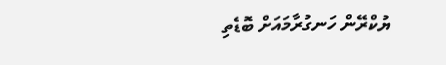ޔުކްރޭން ހަނގުރާމައަށް ބޮޑެތި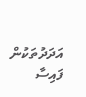އަދަދުތަކުން ފައިސާ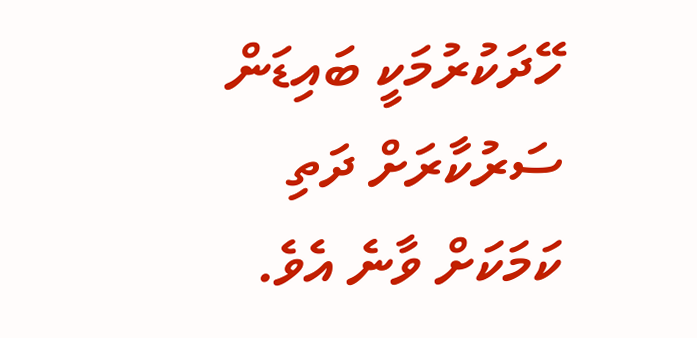ހޭދަކުރުމަކީ ބައިޑަން ސަރުކާރަށް ދަތި ކަމަކަށް ވާނެ އެވެ.